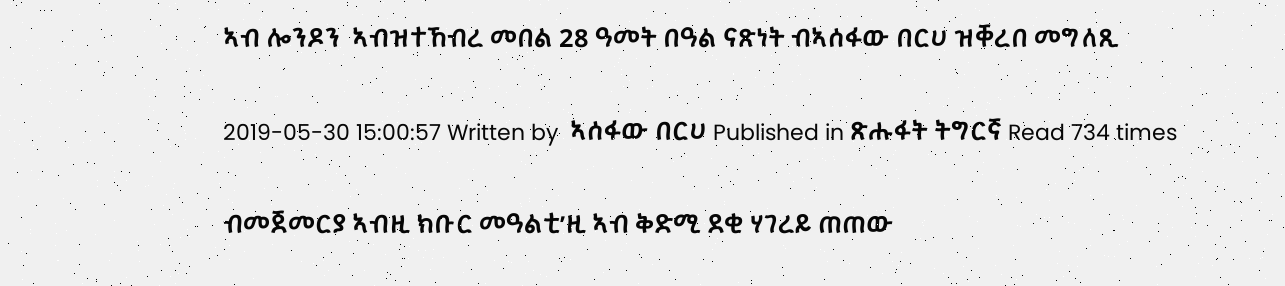ኣብ ሎንዶን  ኣብዝተኸብረ መበል 28 ዓመት በዓል ናጽነት ብኣሰፋው በርሀ ዝቐረበ መግለጺ

2019-05-30 15:00:57 Written by  ኣሰፋው በርሀ Published in ጽሑፋት ትግርኛ Read 734 times

ብመጀመርያ ኣብዚ ክቡር መዓልቲ’ዚ ኣብ ቅድሚ ደቂ ሃገረይ ጠጠው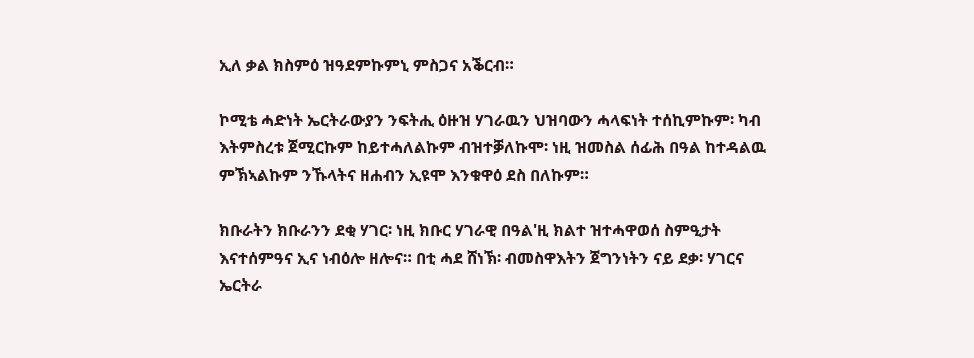ኢለ ቃል ክስምዕ ዝዓደምኩምኒ ምስጋና አቕርብ።

ኮሚቴ ሓድነት ኤርትራውያን ንፍትሒ ዕዙዝ ሃገራዉን ህዝባውን ሓላፍነት ተሰኪምኩም፡ ካብ እትምስረቱ ጀሚርኩም ከይተሓለልኩም ብዝተቓለኩሞ፡ ነዚ ዝመስል ሰፊሕ በዓል ከተዳልዉ ምኽኣልኩም ንኹላትና ዘሐብን ኢዩሞ እንቁዋዕ ደስ በለኩም።

ክቡራትን ክቡራንን ደቂ ሃገር፡ ነዚ ክቡር ሃገራዊ በዓል'ዚ ክልተ ዝተሓዋወሰ ስምዒታት እናተሰምዓና ኢና ነብዕሎ ዘሎና። በቲ ሓደ ሸነኽ፡ ብመስዋእትን ጀግንነትን ናይ ደቃ፡ ሃገርና ኤርትራ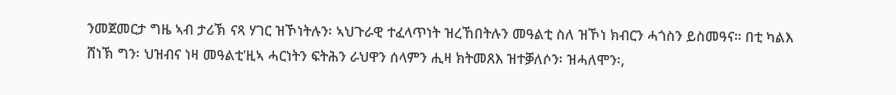ንመጀመርታ ግዜ ኣብ ታሪኽ ናጻ ሃገር ዝኾነትሉን፡ ኣህጉራዊ ተፈላጥነት ዝረኸበትሉን መዓልቲ ስለ ዝኾነ ክብርን ሓጎስን ይስመዓና። በቲ ካልእ ሸነኽ ግን፡ ህዝብና ነዛ መዓልቲ'ዚኣ ሓርነትን ፍትሕን ራህዋን ሰላምን ሒዛ ክትመጸእ ዝተቓለሶን፡ ዝሓለሞን፡,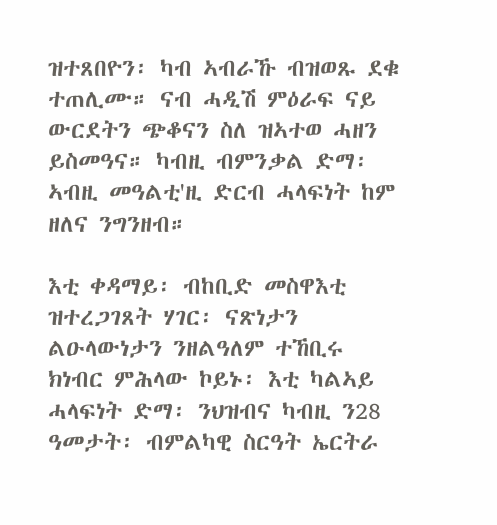ዝተጸበዮን፡ ካብ ኣብራኹ ብዝወጹ ደቁ ተጠሊሙ። ናብ ሓዲሽ ምዕራፍ ናይ ውርደትን ጭቆናን ስለ ዝኣተወ ሓዘን ይስመዓና። ካብዚ ብምንቃል ድማ፡ ኣብዚ መዓልቲ'ዚ ድርብ ሓላፍነት ከም ዘለና ንግንዘብ።

እቲ ቀዳማይ፡ ብከቢድ መስዋእቲ ዝተረጋገጸት ሃገር፡ ናጽነታን ልዑላውነታን ንዘልዓለም ተኸቢሩ ክነብር ምሕላው ኮይኑ፡ እቲ ካልኣይ ሓላፍነት ድማ፡ ንህዝብና ካብዚ ን28 ዓመታት፡ ብምልካዊ ስርዓት ኤርትራ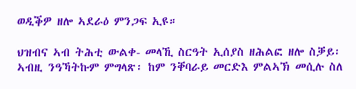ወዲቕዎ ዘሎ ኣደራዕ ምንጋፍ ኢዩ።

ህዝብና ኣብ ትሕቲ ውልቀ- መላኺ ስርዓት ኢሰያስ ዘሕልፎ ዘሎ ስቓይ፡ ኣብዚ ንዓኻትኩም ምግላጽ፡ ከም ንቐባራይ መርድእ ምልኣኽ መሲሉ ስለ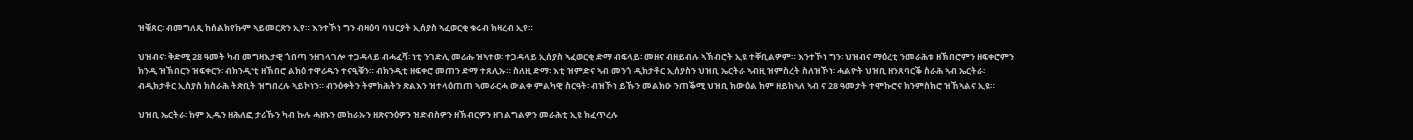ዝቑጸር፡ ብመግለጺ ከሰልክየኩም ኣይመርጽን ኢየ። እንተኾነ ግን ብዛዕባ ባህርያት ኢሰያስ ኣፈወርቂ ቁሩብ ክዛረብ ኢየ።

ህዝብና፡ ቅድሚ 28 ዓመት ካብ መግዛእታዊ ጎበጣ ንዘገላገሎ ተጋዳላይ ብሓፈሻ፡ ነቲ ንገድሊ መሪሑ ዝኣተወ፡ ተጋዳላይ ኢሰያስ ኣፈወርቂ ድማ ብፍላይ፡ መዘና ብዘይብሉ ኣኽብሮት ኢዩ ተቐቢልዎም። እንተኾነ ግን፡ ህዝብና ማዕረቲ ንመራሕቱ ዘኽበሮምን ዘፍቀሮምን ክንዲ ዝኽበርን ዝፍቀርን፡ ብክንዲ'ቲ ዘኽበሮ ልክዕ ተዋሪዱን ተናዒቑን። ብክንዲቲ ዘፍቀሮ መጠን ድማ ተጸሊኡ። ስለዚ ድማ፡ እቲ ዝምድና ኣብ መንጎ ዲክታቶር ኢሰያስን ህዝቢ ኤርትራ ኣብዚ ዝምስረት ስለዝኾነ፡ ሓልዮት ህዝቢ ዘንጸባርቕ ስራሕ ኣብ ኤርትራ፡ ብዲክታቶር ኢስያስ ክስራሕ ትጽቢት ዝግበረሉ ኣይኮነን። ብንዕቀትን ትምክሕትን ጽልእን ዝተላዕጠጠ ኣመራርሓ ውልቀ ምልካዊ ስርዓት፡ ብዝኾነ ይኹን መልክዑ ንጠቕሚ ህዝቢ ክውዕል ከም ዘይከኣለ ኣብ ና 28 ዓመታት ተሞኩሮና ክንምስክሮ ዝኸኣልና ኢዩ።

ህዝቢ ኤርትራ፡ ከም ኢዱን ዘሕለፎ ታሪኹን ካብ ኩሉ ሓዘኑን መከራኡን ዘጽናንዕዎን ዝድብስዎን ዘኽብርዎን ዘገልግልዎን መራሕቲ ኢዩ ክፈጥረሉ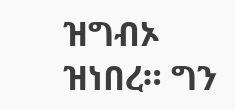ዝግብኦ ዝነበረ። ግን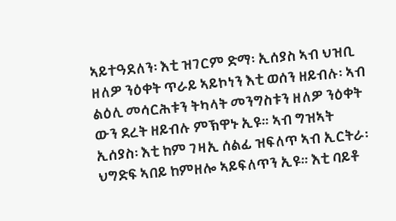ኣይተዓደለን፡ እቲ ዝገርም ድማ፡ ኢሰያስ ኣብ ህዝቢ ዘለዎ ንዕቀት ጥራይ ኣይኮነን እቲ ወሰን ዘይብሉ፡ ኣብ ልዕሊ መሳርሕቱን ትካላት መንግስቱን ዘለዎ ንዕቀት ውን ደረት ዘይብሉ ምኽዋኑ ኢዩ። ኣብ ግዝኣት ኢሰያስ፡ እቲ ከም ገዛኢ ሰልፊ ዝፍለጥ ኣብ ኢርትራ፡ ህግድፍ ኣበይ ከምዘሎ ኣይፍለጥን ኢዩ። እቲ ባይቶ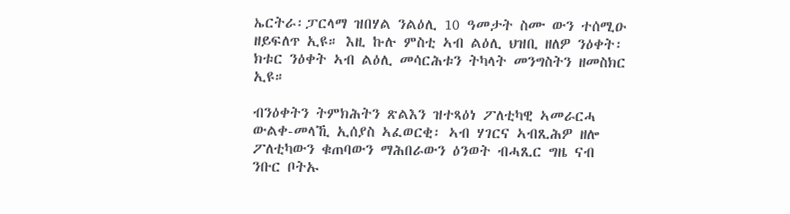ኤርትራ፡ፓርላማ ዝበሃል ንልዕሊ 10 ዓመታት ስሙ ውን ተሰሚዑ ዘይፍለጥ ኢዩ። እዚ ኩሉ ምስቲ ኣብ ልዕሊ ህዝቢ ዘለዎ ንዕቀት፡ ክቱር ንዕቀት ኣብ ልዕሊ መሳርሕቱን ትካላት መንግስትን ዘመስክር ኢዩ።

ብንዕቀትን ትምክሕትን ጽልእን ዝተጻዕነ ፖለቲካዊ ኣመራርሓ ውልቀ-መላኺ ኢሰያስ ኣፈወርቂ፡ ኣብ ሃገርና ኣብጺሕዎ ዘሎ ፖለቲካውን ቁጠባውን ማሕበራውን ዕንወት ብሓጺር ግዜ ናብ ንቡር ቦትኡ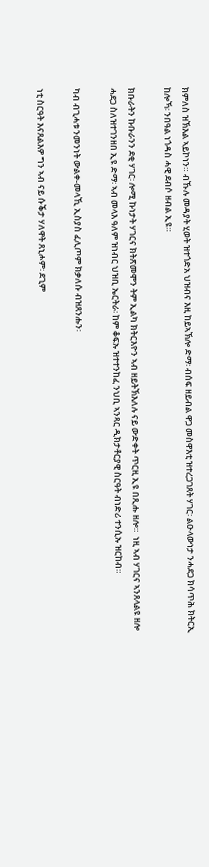ክምለስ ዝኽእል ኣይኮነን። ብኹሉ መዳያት ሂወት ዝተጎድአ ህዝብና እዚ ከይኣኽሎ ድማ፡ ብሰፍ ዘይብል ዋጋ መስዋእቲ ዝተረጋገጸት ሃገር፡ ልዑላውነታ ንሓደጋ ክሳጥሕ ክትርኢ ከሎኻ፡ ንበዓል ነጎዳስ ሓዊ ደብሶ ዘብል ኢዩ።

ክቡራትን ኩቡራንን ደቂ ሃገር፡ ሎሚ ኩነታት ሃገርና ክትጽመሞን ትም ኢልካ ክትርእዮን ኣብ ዘይትኽእለሉ ናይ ውድቀት ጥርዚ ኢዩ በጺሑ ዘሎ።  ነዚ ኣብ ሃገርና ኣንጸላልዩ ዘሎ ሓደጋ ስለዝተገንዘበ ኢዩ ድማ፡ ኣብ መላእ ዓለም ዝነብር ህዝቢ ኤርትራ፡ ከም ቆፍኡ ዝተተንከፈ ንህቢ ኣንጻር ዲክታቶርያዊ ስርዓት ብነድሪ ተንሲኡ ዝርከብ።

ካብ ብጊሓቱ ንመንነት ውልቀ-መላኺ ኢስያስ ፈሊጦም ክቃለሱ ብዝጸንሑን፡

ነቲ ስርዓት እናጸልእዎ ግን ኣብ ናይ ሱቕታ ሃለዋት ጸኒሖም፡ ደጊም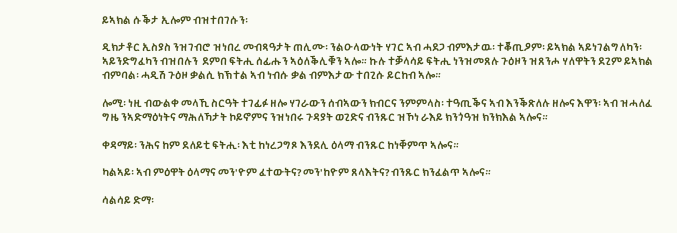ይኣክል ሱቕታ ኢሎም ብዝተበገሱን፡

ዲክታቶር ኢስያስ ንዝገብሮ ዝነበረ መብጻዓታት ጠሊሙ፡ ንልዑላውነት ሃገር ኣብ ሓደጋ ብምእታዉ፡ ተቖጢዖም፡ ይኣክል ኣይነገልግለካን፡ ኣይንድግፈካን ብዝበሉን  ደምበ ፍትሒ ሰፊሑን ኣዕለቕሊቑን ኣሎ። ኩሉ ተቓላሳይ ፍትሒ ነንዝመጸሉ ጉዕዞን ዝጸንሖ ሃለዋትን ደጊም ይኣክል ብምባል፡ ሓዲሽ ጉዕዞ ቃልሲ ክኽተል ኣብ ነብሱ ቃል ብምእታው ተበጊሱ ይርከብ ኣሎ።

ሎሚ፡ ነዚ ብውልቀ መላኺ ስርዓት ተገፊፉ ዘሎ ሃገራውን ሰብኣውን ክብርና ንምምላስ፡ ተዓጢቕና ኣብ እንቕጽለሉ ዘሎና እዋን፡ ኣብ ዝሓለፈ ግዜ ንኣድማዕነትና ማሕለኻታት ኮይኖምና ንዝነበሩ ጉዳያት ወጊድና ብንጹር ዝኾነ ራእይ ክንጎዓዝ ክንክእል ኣሎና።

ቀዳማይ፡ ንሕና ከም ደለይቲ ፍትሒ፡ እቲ ከነረጋግጾ እንደሊ ዕላማ ብንጹር ከነቐምጥ ኣሎና።

ካልኣይ፡ ኣብ ምዕዋት ዕላማና መን'ዮም ፈተውትና? መን'ከዮም ጸላእትና? ብንጹር ክንፈልጥ ኣሎና።

ሳልሳይ ድማ፡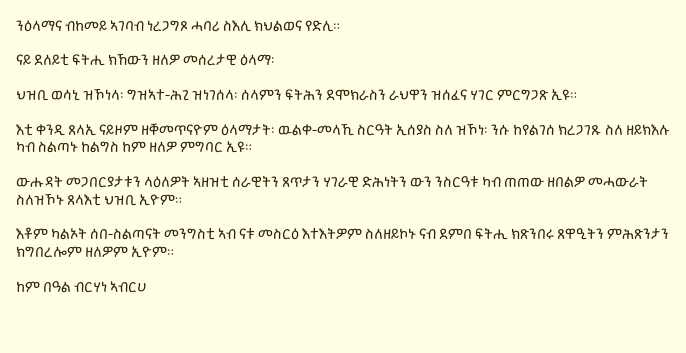ንዕላማና ብከመይ ኣገባብ ነረጋግጾ ሓባሪ ስእሊ ክህልወና የድሊ።

ናይ ደለይቲ ፍትሒ ክኸውን ዘለዎ መሰረታዊ ዕላማ፡

ህዝቢ ወሳኒ ዝኾነላ፡ ግዝኣተ-ሕጊ ዝነገሰላ፡ ሰላምን ፍትሕን ደሞክራስን ራህዋን ዝሰፈና ሃገር ምርግጋጽ ኢዩ።

እቲ ቀንዲ ጸላኢ ናይዞም ዘቐመጥናዮም ዕላማታት፡ ዉልቀ-መላኺ ስርዓት ኢሰያስ ስለ ዝኾነ፡ ንሱ ከየልገሰ ክረጋገጹ ስለ ዘይክእሉ ካብ ስልጣኑ ከልግስ ከም ዘለዎ ምግባር ኢዩ።

ውሑዳት መጋበርያታቱን ላዕለዎት ኣዘዝቲ ሰራዊትን ጸጥታን ሃገራዊ ድሕነትን ውን ንስርዓቱ ካብ ጠጠው ዘበልዎ መሓውራት ስለዝኾኑ ጸላእቲ ህዝቢ ኢዮም።

እቶም ካልኦት ሰበ-ስልጣናት መንግስቲ ኣብ ናቱ መስርዕ እተእትዎም ስለዘይኮኑ ናብ ደምበ ፍትሒ ክጽንበሩ ጸዋዒትን ምሕጽንታን ክግበረሎም ዘለዎም ኢዮም።

ከም በዓል ብርሃነ ኣብርሀ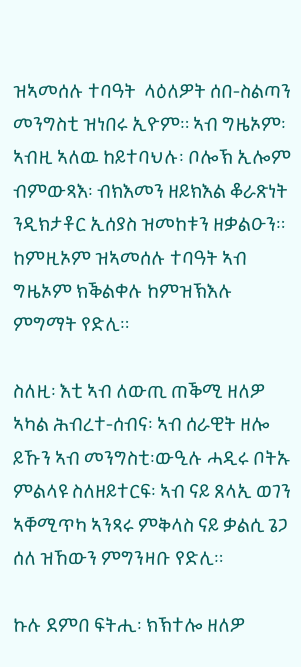ዝኣመሰሉ ተባዓት  ላዕለዎት ሰበ-ስልጣን መንግስቲ ዝነበሩ ኢዮም። ኣብ ግዜኦም፡ ኣብዚ ኣለዉ ከይተባህሉ፡ ቦሎኽ ኢሎም ብምውጻእ፡ ብክእመን ዘይክእል ቆራጽነት ንዲክታቶር ኢሰያስ ዝመከቱን ዘቃልዑን። ከምዚኦም ዝኣመሰሉ ተባዓት ኣብ ግዜኦም ክቕልቀሉ ከምዝኽእሉ ምግማት የድሊ።

ስለዚ፡ እቲ ኣብ ለውጢ ጠቕሚ ዘለዎ ኣካል ሕብረተ-ሰብና፡ ኣብ ሰራዊት ዘሎ ይኹን ኣብ መንግስቲ፡ውዒሉ ሓዲሩ ቦትኡ ምልላዩ ስለዘይተርፍ፡ ኣብ ናይ ጸላኢ ወገን ኣቐሚጥካ ኣንጻሩ ምቅላስ ናይ ቃልሲ ጌጋ ሰለ ዝኸውን ምግንዛቡ የድሊ።

ኩሉ ደምበ ፍትሒ፡ ክኽተሎ ዘለዎ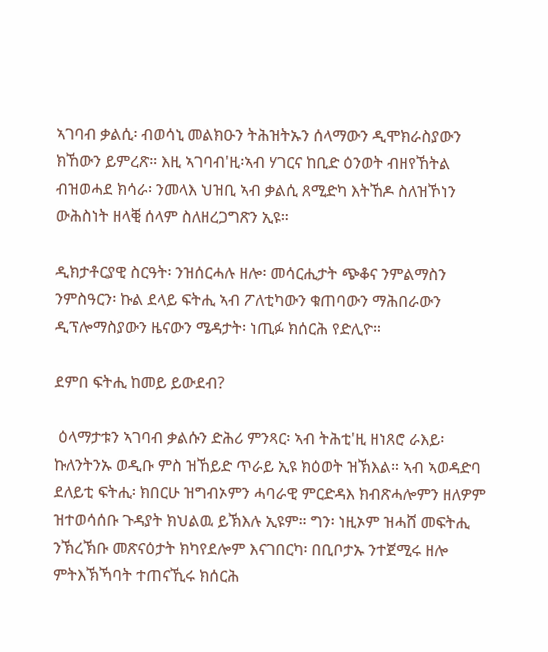ኣገባብ ቃልሲ፡ ብወሳኒ መልክዑን ትሕዝትኡን ሰላማውን ዲሞክራስያውን ክኸውን ይምረጽ። እዚ ኣገባብ'ዚ፡ኣብ ሃገርና ከቢድ ዕንወት ብዘየኸትል ብዝወሓደ ክሳራ፡ ንመላእ ህዝቢ ኣብ ቃልሲ ጸሚድካ እትኸዶ ስለዝኾነን ውሕስነት ዘላቒ ሰላም ስለዘረጋግጽን ኢዩ።

ዲክታቶርያዊ ስርዓት፡ ንዝሰርሓሉ ዘሎ፡ መሳርሒታት ጭቆና ንምልማስን ንምስዓርን፡ ኩል ደላይ ፍትሒ ኣብ ፖለቲካውን ቁጠባውን ማሕበራውን ዲፕሎማስያውን ዜናውን ሜዳታት፡ ነጢፉ ክሰርሕ የድሊዮ።

ደምበ ፍትሒ ከመይ ይውደብ?

 ዕላማታቱን ኣገባብ ቃልሱን ድሕሪ ምንጻር፡ ኣብ ትሕቲ'ዚ ዘነጸሮ ራእይ፡ ኩለንትንኡ ወዲቡ ምስ ዝኸይድ ጥራይ ኢዩ ክዕወት ዝኽእል። ኣብ ኣወዳድባ ደለይቲ ፍትሒ፡ ክበርሁ ዝግብኦምን ሓባራዊ ምርድዳእ ክብጽሓሎምን ዘለዎም ዝተወሳሰቡ ጉዳያት ክህልዉ ይኽእሉ ኢዩም። ግን፡ ነዚኦም ዝሓሸ መፍትሒ ንኽረኽቡ መጽናዕታት ክካየደሎም እናገበርካ፡ በቢቦታኡ ንተጀሚሩ ዘሎ ምትእኽኻባት ተጠናኺሩ ክሰርሕ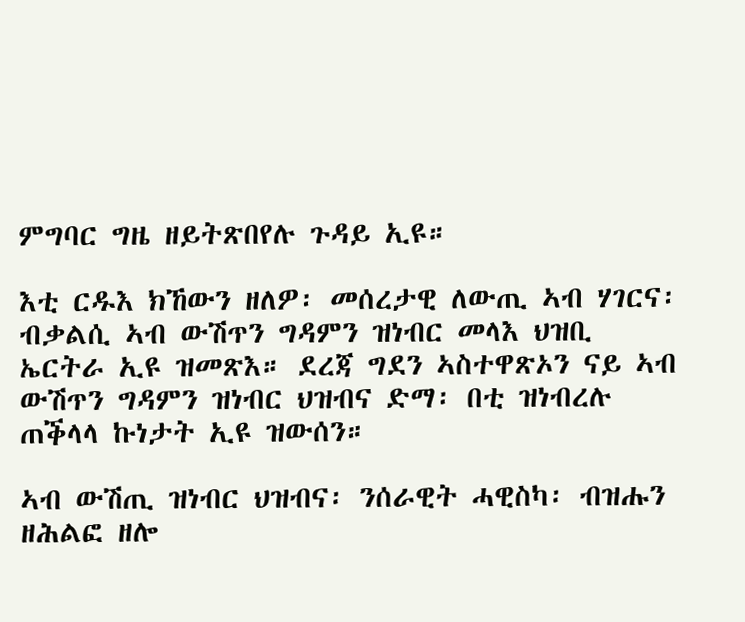ምግባር ግዜ ዘይትጽበየሉ ጉዳይ ኢዩ።

እቲ ርዱእ ክኸውን ዘለዎ፡ መሰረታዊ ለውጢ ኣብ ሃገርና፡ ብቃልሲ ኣብ ውሽጥን ግዳምን ዝነብር መላእ ህዝቢ ኤርትራ ኢዩ ዝመጽእ። ደረጃ ግደን ኣስተዋጽኦን ናይ ኣብ ውሽጥን ግዳምን ዝነብር ህዝብና ድማ፡ በቲ ዝነብረሉ ጠቕላላ ኩነታት ኢዩ ዝውሰን።

ኣብ ውሽጢ ዝነብር ህዝብና፡ ንሰራዊት ሓዊስካ፡ ብዝሑን ዘሕልፎ ዘሎ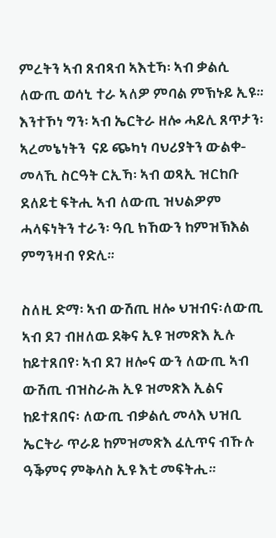ምረትን ኣብ ጸብጻብ ኣእቲኻ፡ ኣብ ቃልሲ ለውጢ ወሳኒ ተራ ኣለዎ ምባል ምኽኑይ ኢዩ። እንተኾነ ግን፡ ኣብ ኤርትራ ዘሎ ሓይሊ ጸጥታን፡ ኣረመኔነትን  ናይ ጭካነ ባህሪያትን ውልቀ- መላኺ ስርዓት ርኢኻ፡ ኣብ ወጻኢ ዝርከቡ ደለይቲ ፍትሒ ኣብ ለውጢ ዝህልዎም ሓላፍነትን ተራን፡ ዓቢ ክኸውን ከምዝኽእል ምግንዛብ የድሊ።

ስለዚ ድማ፡ ኣብ ውሽጢ ዘሎ ህዝብና፡ለውጢ ኣብ ደገ ብዘለዉ ደቅና ኢዩ ዝመጽእ ኢሉ ከይተጸበየ፡ ኣብ ደገ ዘሎና ውን ለውጢ ኣብ ውሽጢ ብዝስራሕ ኢዩ ዝመጽእ ኢልና ከይተጸበና፡ ለውጢ ብቃልሲ መላእ ህዝቢ ኤርትራ ጥራይ ከምዝመጽእ ፈሊጥና ብኹሉ ዓቕምና ምቅላስ ኢዩ እቲ መፍትሒ።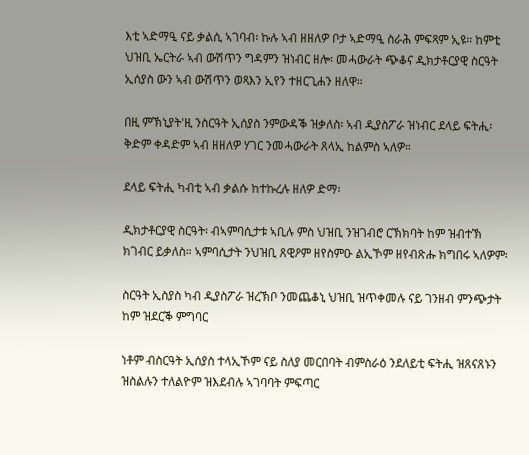እቲ ኣድማዒ ናይ ቃልሲ ኣገባብ፡ ኩሉ ኣብ ዘዘለዎ ቦታ ኣድማዒ ስራሕ ምፍጻም ኢዩ። ከምቲ ህዝቢ ኤርትራ ኣብ ውሽጥን ግዳምን ዝነብር ዘሎ፡ መሓውራት ጭቆና ዲክታቶርያዊ ስርዓት ኢሰያስ ውን ኣብ ውሽጥን ወጻእን ኢየን ተዘርጊሐን ዘለዋ።

በዚ ምኽኒያት'ዚ ንስርዓት ኢሰያስ ንምውዳቕ ዝቃለስ፡ ኣብ ዲያስፖራ ዝነብር ደላይ ፍትሒ፡ ቅድም ቀዳድም ኣብ ዘዘለዎ ሃገር ንመሓውራት ጸላኢ ከልምስ ኣለዎ።

ደላይ ፍትሒ ካብቲ ኣብ ቃልሱ ከተኩረሉ ዘለዎ ድማ፡

ዲክታቶርያዊ ስርዓት፡ ብኣምባሲታቱ ኣቢሉ ምስ ህዝቢ ንዝገብሮ ርኽክባት ከም ዝብተኽ ክገብር ይቃለስ። ኣምባሲታት ንህዝቢ ጸዊዖም ዘየስምዑ ልኢኾም ዘየብጽሑ ክግበሩ ኣለዎም፡

ስርዓት ኢስያስ ካብ ዲያስፖራ ዝረኽቦ ንመጨቆኒ ህዝቢ ዝጥቀመሉ ናይ ገንዘብ ምንጭታት ከም ዝደርቕ ምግባር

ነቶም ብስርዓት ኢሰያስ ተላኢኾም ናይ ስለያ መርበባት ብምስራዕ ንደለይቲ ፍትሒ ዝጸናጸኑን ዝስልሉን ተለልዮም ዝእደብሉ ኣገባባት ምፍጣር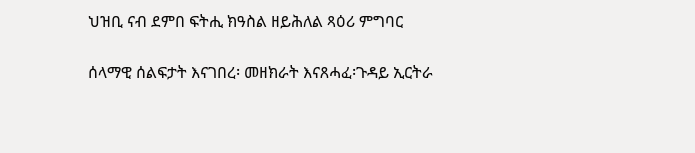ህዝቢ ናብ ደምበ ፍትሒ ክዓስል ዘይሕለል ጻዕሪ ምግባር

ሰላማዊ ሰልፍታት እናገበረ፡ መዘክራት እናጸሓፈ፡ጉዳይ ኢርትራ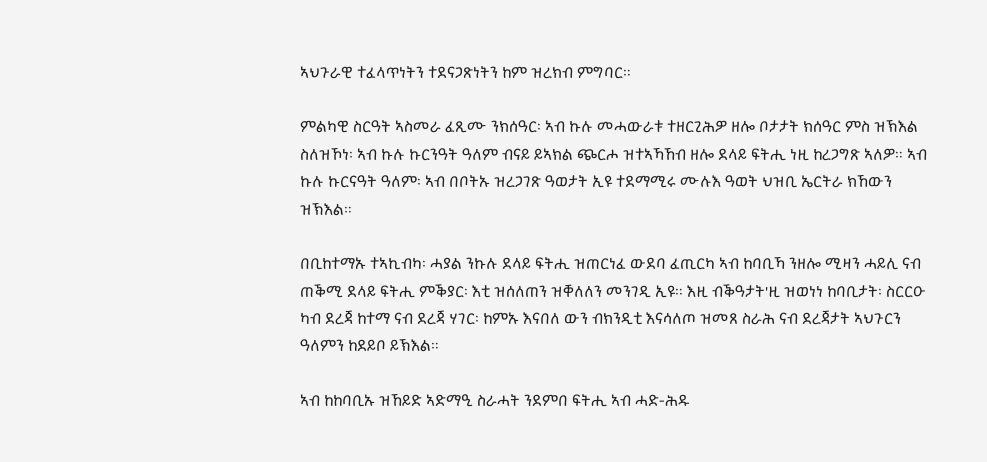ኣህጉራዊ ተፈላጥነትን ተደናጋጽነትን ከም ዝረክብ ምግባር።

ምልካዊ ስርዓት ኣስመራ ፈጺሙ ንክሰዓር፡ ኣብ ኩሉ መሓውራቱ ተዘርጊሕዎ ዘሎ ቦታታት ክሰዓር ምስ ዝኽእል ስለዝኾነ፡ ኣብ ኩሉ ኩርንዓት ዓለም ብናይ ይኣክል ጭርሖ ዝተኣኻኸብ ዘሎ ደላይ ፍትሒ ነዚ ከረጋግጽ ኣለዎ። ኣብ ኩሉ ኩርናዓት ዓለም፡ ኣብ በቦትኡ ዝረጋገጽ ዓወታት ኢዩ ተደማሚሩ ሙሉእ ዓወት ህዝቢ ኤርትራ ክኸውን ዝኽእል።

በቢከተማኡ ተኣኪብካ፡ ሓያል ንኩሉ ደላይ ፍትሒ ዝጠርነፈ ውደባ ፈጢርካ ኣብ ከባቢኻ ንዘሎ ሚዛን ሓይሊ ናብ ጠቕሚ ደላይ ፍትሒ ምቕያር፡ እቲ ዝሰለጠን ዝቐለለን መንገዲ ኢዩ። እዚ ብቕዓታት'ዚ ዝወነነ ከባቢታት፡ ስርርዑ ካብ ደረጃ ከተማ ናብ ደረጃ ሃገር፡ ከምኡ እናበለ ውን ብክንዲቲ እናሳለጦ ዝመጸ ስራሕ ናብ ደረጃታት ኣህጉርን ዓለምን ከደይቦ ይኽእል።

ኣብ ከከባቢኡ ዝኸይድ ኣድማዒ ስራሓት ንደምበ ፍትሒ ኣብ ሓድ-ሕዱ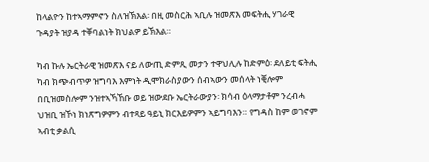ከላልዮን ከተኣማምኖን ስለዝኽእል፡ በዚ መስርሕ ኣቢሉ ዝመጽእ መፍትሒ ሃገራዊ ጉዳያት ዝያዳ ተቐባልነት ክህልዎ ይኽእል።

ካብ ኩሉ ኤርትራዊ ዝመጽእ ናይ ለውጢ ድምጺ መታን ተዋህሊሉ ከድምዕ፡ ደለይቲ ፍትሒ ካብ ክጭብጥዎ ዝግባእ እምነት ዲሞክራስያውን ሰብኣውን መሰላት ነቒሎም በቢዝመስሎም ንዝተኣኻኸቡ ወይ ዝውደቡ ኤርትራውያን፡ ክሳብ ዕላማታቶም ንረብሓ ህዝቢ ዝኾነ ክነጽግዎምን ብተጻይ ዓይኒ ክርእይዎምን ኣይግባእን። የግዳስ ከም ወገኖም ኣብቲ ቃልሲ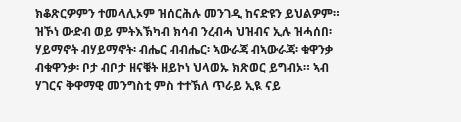ክቆጽርዎምን ተመላሊኦም ዝሰርሕሉ መንገዲ ከናድዩን ይህልዎም። ዝኾነ ውድብ ወይ ምትእኽካብ ክሳብ ንረብሓ ህዝብና ኢሉ ዝሓሰበ፡ ሃይማኖት ብሃይማኖት፡ ብሔር ብብሔር፡ ኣውራጃ ብኣውራጃ፡ ቁዋንቃ ብቁዋንቃ፡ ቦታ ብቦታ ዘናቑት ዘይኮነ ህላወኡ ክጽወር ይግብኦ። ኣብ ሃገርና ቅዋማዊ መንግስቲ ምስ ተተኽለ ጥራይ ኢዪ ናይ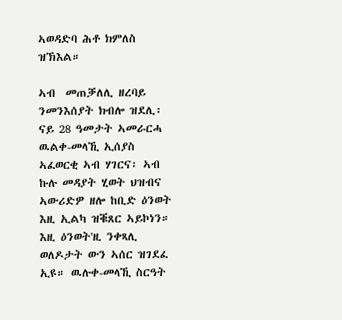ኣወዳድባ ሕቶ ክምለስ ዝኽእል።

ኣብ  መጠቓለሊ ዘረባይ ንመንእሰያት ክብሎ ዝደሊ፡ ናይ 28 ዓመታት ኣመራርሓ ዉልቀ-መላኺ ኢሰያስ ኣፈወርቂ ኣብ ሃገርና፡ ኣብ ኩሉ መዳያት ሂወት ህዝብና ኣውሪድዎ ዘሎ ከቢድ ዕንወት እዚ ኢልካ ዝቑጸር ኣይኮነን። እዚ ዕንወት'ዚ ንቀጻሊ ወለዶታት ውን ኣሰር ዝገደፈ ኢዩ። ዉሉቀ-መላኺ ስርዓት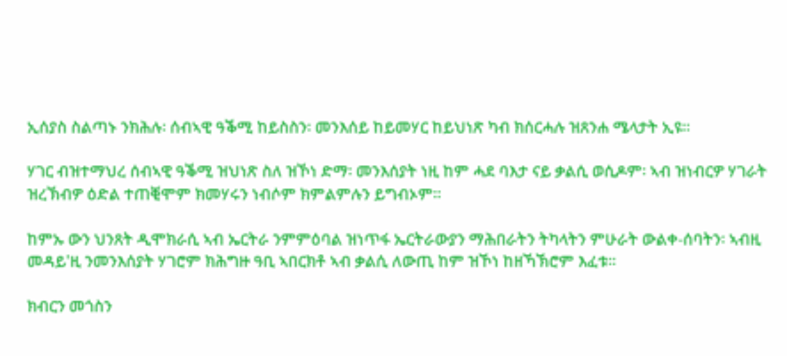ኢሰያስ ስልጣኑ ንክሕሉ፡ ሰብኣዊ ዓቕሚ ከይስስን፡ መንእሰይ ከይመሃር ከይህነጽ ካብ ክሰርሓሉ ዝጸንሐ ሜላታት ኢዩ።

ሃገር ብዝተማህረ ሰብኣዊ ዓቕሚ ዝህነጽ ስለ ዝኾነ ድማ፡ መንእሰያት ነዚ ከም ሓደ ባእታ ናይ ቃልሲ ወሲዶም፡ ኣብ ዝነብርዎ ሃገራት ዝረኽብዎ ዕድል ተጠቒሞም ክመሃሩን ነብሶም ክምልምሉን ይግብኦም።

ከምኡ ውን ህንጸት ዲሞክራሲ ኣብ ኤርትራ ንምምዕባል ዝነጥፋ ኤርትራውያን ማሕበራትን ትካላትን ምሁራት ውልቀ-ሰባትን፡ ኣብዚ መዳይ'ዚ ንመንእሰያት ሃገሮም ክሕግዙ ዓቢ ኣበርክቶ ኣብ ቃልሲ ለውጢ ከም ዝኾነ ከዘኻኽሮም እፈቱ።

ክብርን መጎስን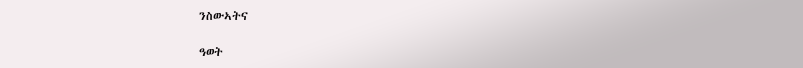ንስውኣትና

ዓወት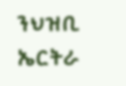ንህዝቢ ኤርትራ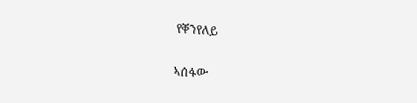የቐንየለይ

ኣሰፋው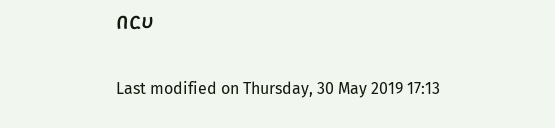በርሀ

Last modified on Thursday, 30 May 2019 17:13